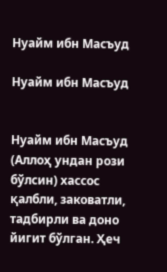Нуайм ибн Масъуд

Нуайм ибн Масъуд


Нуайм ибн Масъуд (Аллоҳ ундан рози бўлсин) хассос қалбли, заковатли, тадбирли ва доно йигит бўлган. Ҳеч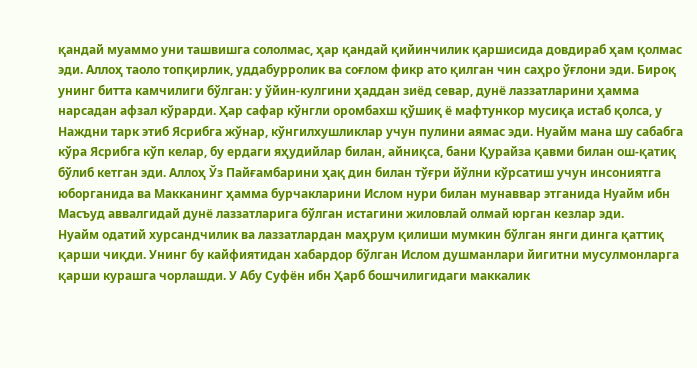қандай муаммо уни ташвишга сололмас, ҳар қандай қийинчилик қаршисида довдираб ҳам қолмас эди. Аллоҳ таоло топқирлик, уддабурролик ва соғлом фикр ато қилган чин саҳро ўғлони эди. Бироқ унинг битта камчилиги бўлган: у ўйин-кулгини ҳаддан зиёд севар, дунё лаззатларини ҳамма нарсадан афзал кўрарди. Ҳар сафар кўнгли оромбахш қўшиқ ё мафтункор мусиқа истаб қолса, у Наждни тарк этиб Ясрибга жўнар, кўнгилхушликлар учун пулини аямас эди. Нуайм мана шу сабабга кўра Ясрибга кўп келар, бу ердаги яҳудийлар билан, айниқса, бани Қурайза қавми билан ош-қатиқ бўлиб кетган эди. Аллоҳ Ўз Пайғамбарини ҳақ дин билан тўғри йўлни кўрсатиш учун инсониятга юборганида ва Макканинг ҳамма бурчакларини Ислом нури билан мунаввар этганида Нуайм ибн Масъуд аввалгидай дунё лаззатларига бўлган истагини жиловлай олмай юрган кезлар эди.
Нуайм одатий хурсандчилик ва лаззатлардан маҳрум қилиши мумкин бўлган янги динга қаттиқ қарши чиқди. Унинг бу кайфиятидан хабардор бўлган Ислом душманлари йигитни мусулмонларга қарши курашга чорлашди. У Абу Суфён ибн Ҳарб бошчилигидаги маккалик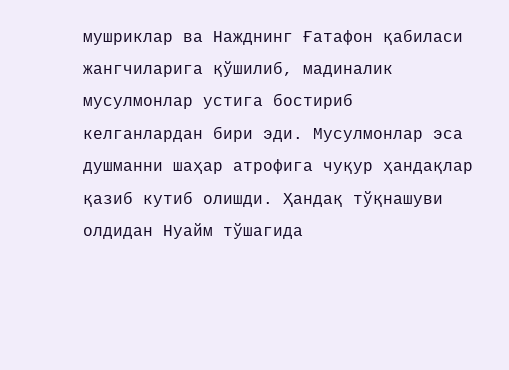мушриклар ва Нажднинг Ғатафон қабиласи жангчиларига қўшилиб, мадиналик мусулмонлар устига бостириб келганлардан бири эди. Мусулмонлар эса душманни шаҳар атрофига чуқур ҳандақлар қазиб кутиб олишди. Ҳандақ тўқнашуви олдидан Нуайм тўшагида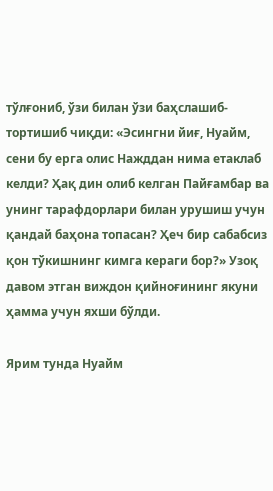тўлғониб, ўзи билан ўзи баҳслашиб-тортишиб чиқди: «Эсингни йиғ, Нуайм, сени бу ерга олис Нажддан нима етаклаб келди? Ҳақ дин олиб келган Пайғамбар ва унинг тарафдорлари билан урушиш учун қандай баҳона топасан? Ҳеч бир сабабсиз қон тўкишнинг кимга кераги бор?» Узоқ давом этган виждон қийноғининг якуни ҳамма учун яхши бўлди.

Ярим тунда Нуайм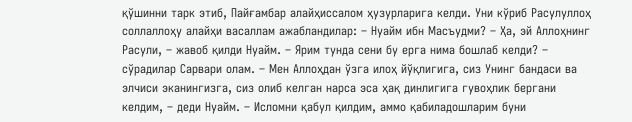қўшинни тарк этиб, Пайғамбар алайҳиссалом ҳузурларига келди. Уни кўриб Расулуллоҳ соллаллоҳу алайҳи васаллам ажабландилар: – Нуайм ибн Масъудми? – Ҳа, эй Аллоҳнинг Расули, – жавоб қилди Нуайм. – Ярим тунда сени бу ерга нима бошлаб келди? – сўрадилар Сарвари олам. – Мен Аллоҳдан ўзга илоҳ йўқлигига, сиз Унинг бандаси ва элчиси эканингизга, сиз олиб келган нарса эса ҳақ динлигига гувоҳлик бергани келдим, – деди Нуайм. – Исломни қабул қилдим, аммо қабиладошларим буни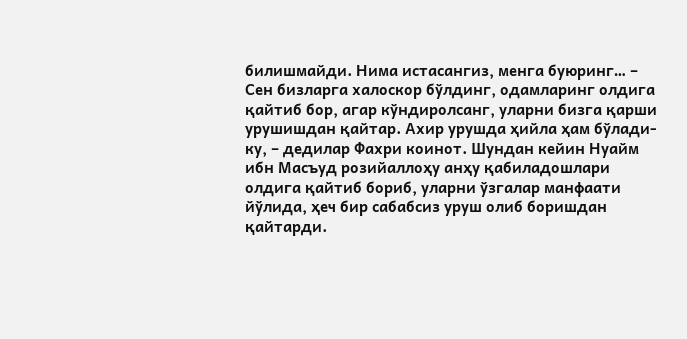билишмайди. Нима истасангиз, менга буюринг… – Сен бизларга халоскор бўлдинг, одамларинг олдига қайтиб бор, агар кўндиролсанг, уларни бизга қарши урушишдан қайтар. Ахир урушда ҳийла ҳам бўлади-ку, – дедилар Фахри коинот. Шундан кейин Нуайм ибн Масъуд розийаллоҳу анҳу қабиладошлари олдига қайтиб бориб, уларни ўзгалар манфаати йўлида, ҳеч бир сабабсиз уруш олиб боришдан қайтарди.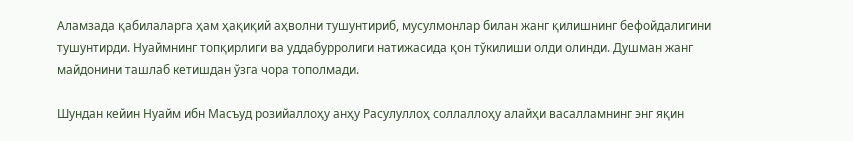Аламзада қабилаларга ҳам ҳақиқий аҳволни тушунтириб, мусулмонлар билан жанг қилишнинг бефойдалигини тушунтирди. Нуаймнинг топқирлиги ва уддабурролиги натижасида қон тўкилиши олди олинди. Душман жанг майдонини ташлаб кетишдан ўзга чора тополмади.

Шундан кейин Нуайм ибн Масъуд розийаллоҳу анҳу Расулуллоҳ соллаллоҳу алайҳи васалламнинг энг яқин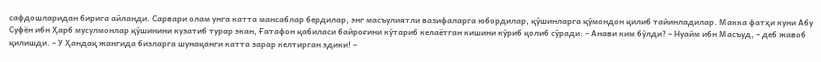сафдошларидан бирига айланди. Сарвари олам унга катта мансаблар бердилар, энг масъулиятли вазифаларга юбордилар, қўшинларга қўмондон қилиб тайинладилар. Макка фатҳи куни Абу Суфён ибн Ҳарб мусулмонлар қўшинини кузатиб турар экан, Ғатафон қабиласи байроғини кўтариб келаётган кишини кўриб қолиб сўради: – Анави ким бўлди? – Нуайм ибн Масъуд, – деб жавоб қилишди. – У Ҳандақ жангида бизларга шунақанги катта зарар келтирган эдики! –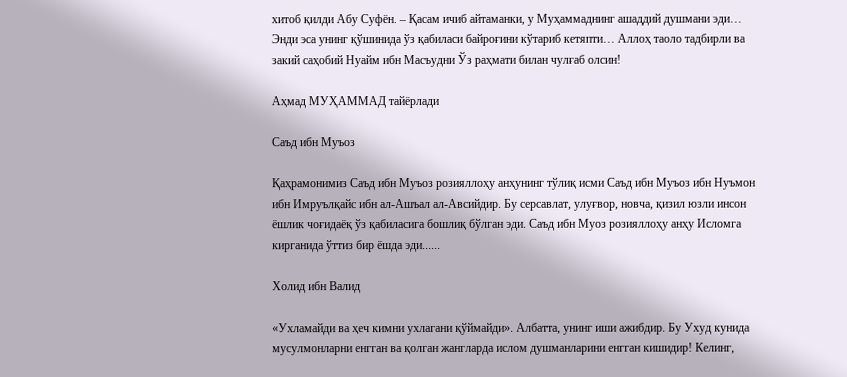хитоб қилди Абу Суфён. – Қасам ичиб айтаманки, у Муҳаммаднинг ашаддий душмани эди… Энди эса унинг қўшинида ўз қабиласи байроғини кўтариб кетяпти… Аллоҳ таоло тадбирли ва закий саҳобий Нуайм ибн Масъудни Ўз раҳмати билан чулғаб олсин!

Аҳмад МУҲАММАД тайёрлади

Саъд ибн Муъоз

Қаҳрамонимиз Саъд ибн Муъоз розияллоҳу анҳунинг тўлиқ исми Саъд ибн Муъоз ибн Нуъмон ибн Имруълқайс ибн ал-Ашъал ал-Авсийдир. Бу серсавлат, улуғвор, новча, қизил юзли инсон ёшлик чоғидаёқ ўз қабиласига бошлиқ бўлган эди. Саъд ибн Муоз розияллоҳу анҳу Исломга кирганида ўттиз бир ёшда эди......

Холид ибн Валид

«Ухламайди ва ҳеч кимни ухлагани қўймайди». Албатта, унинг иши ажибдир. Бу Ухуд кунида мусулмонларни енгган ва қолган жангларда ислом душманларини енгган кишидир! Келинг,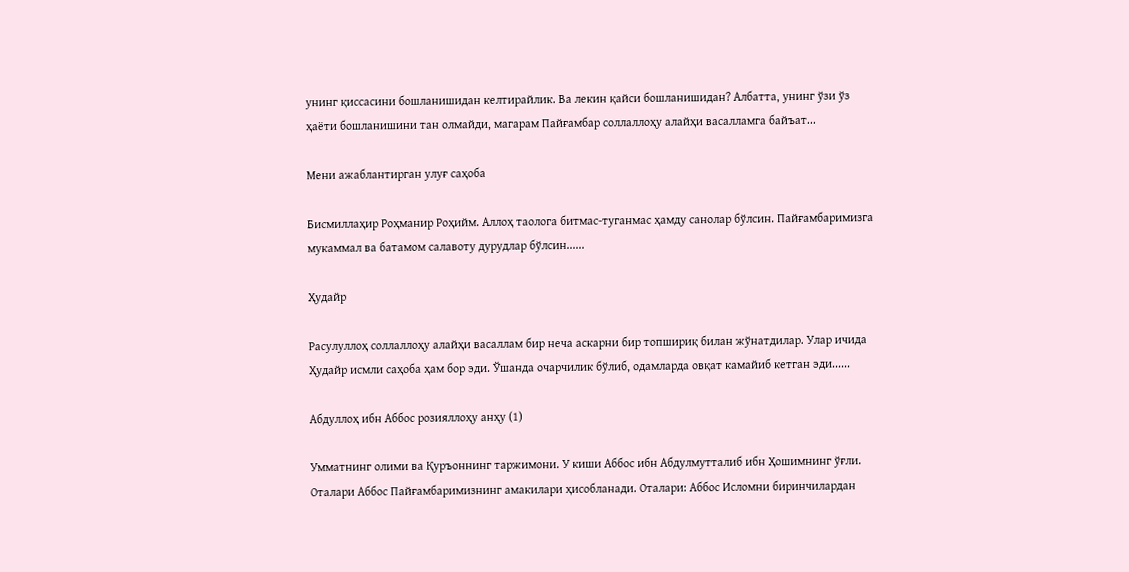унинг қиссасини бошланишидан келтирайлик. Ва лекин қайси бошланишидан? Албатта, унинг ўзи ўз ҳаёти бошланишини тан олмайди, магарам Пайғамбар соллаллоҳу алайҳи васалламга байъат...

Мени ажаблантирган улуғ саҳоба

Бисмиллаҳир Роҳманир Роҳийм. Аллоҳ таолога битмас-туганмас ҳамду санолар бўлсин. Пайғамбаримизга мукаммал ва батамом салавоту дурудлар бўлсин......

Ҳудайр

Расулуллоҳ соллаллоҳу алайҳи васаллам бир неча аскарни бир топшириқ билан жўнатдилар. Улар ичида Ҳудайр исмли саҳоба ҳам бор эди. Ўшанда очарчилик бўлиб, одамларда овқат камайиб кетган эди......

Абдуллоҳ ибн Аббос розияллоҳу анҳу (1)

Умматнинг олими ва Қуръоннинг таржимони. У киши Аббос ибн Абдулмутталиб ибн Ҳошимнинг ўғли. Оталари Аббос Пайғамбаримизнинг амакилари ҳисобланади. Оталари: Аббос Исломни биринчилардан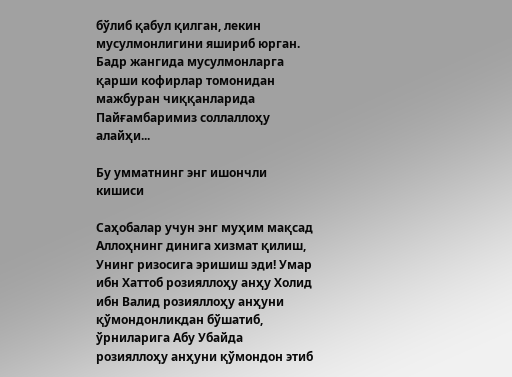бўлиб қабул қилган, лекин мусулмонлигини яшириб юрган. Бадр жангида мусулмонларга қарши кофирлар томонидан мажбуран чиққанларида Пайғамбаримиз соллаллоҳу алайҳи...

Бу умматнинг энг ишончли кишиси

Саҳобалар учун энг муҳим мақсад Аллоҳнинг динига хизмат қилиш, Унинг ризосига эришиш эди! Умар ибн Хаттоб розияллоҳу анҳу Холид ибн Валид розияллоҳу анҳуни қўмондонликдан бўшатиб, ўрниларига Абу Убайда розияллоҳу анҳуни қўмондон этиб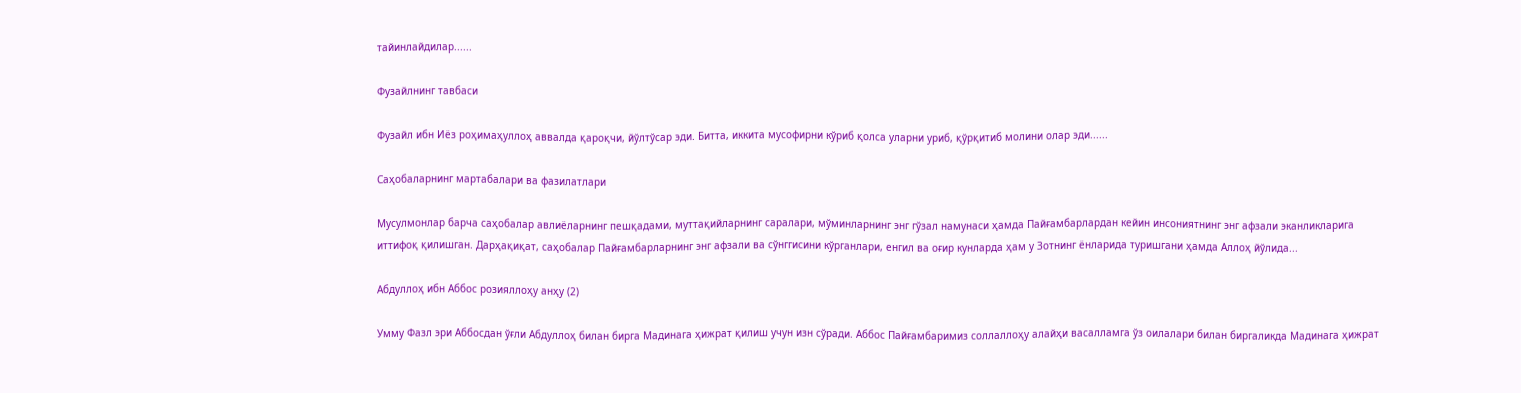тайинлайдилар......

Фузайлнинг тавбаси

Фузайл ибн Иёз роҳимаҳуллоҳ аввалда қароқчи, йўлтўсар эди. Битта, иккита мусофирни кўриб қолса уларни уриб, қўрқитиб молини олар эди......

Саҳобаларнинг мартабалари ва фазилатлари

Мусулмонлар барча саҳобалар авлиёларнинг пешқадами, муттақийларнинг саралари, мўминларнинг энг гўзал намунаси ҳамда Пайғамбарлардан кейин инсониятнинг энг афзали эканликларига иттифоқ қилишган. Дарҳақиқат, саҳобалар Пайғамбарларнинг энг афзали ва сўнггисини кўрганлари, енгил ва оғир кунларда ҳам у Зотнинг ёнларида туришгани ҳамда Аллоҳ йўлида...

Абдуллоҳ ибн Аббос розияллоҳу анҳу (2)

Умму Фазл эри Аббосдан ўғли Абдуллоҳ билан бирга Мадинага ҳижрат қилиш учун изн сўради. Аббос Пайғамбаримиз соллаллоҳу алайҳи васалламга ўз оилалари билан биргаликда Мадинага ҳижрат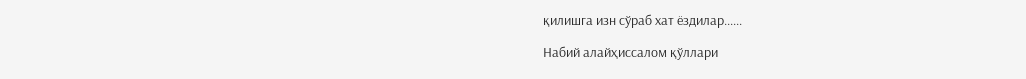қилишга изн сўраб хат ёздилар......

Набий алайҳиссалом қўллари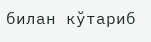билан кўтариб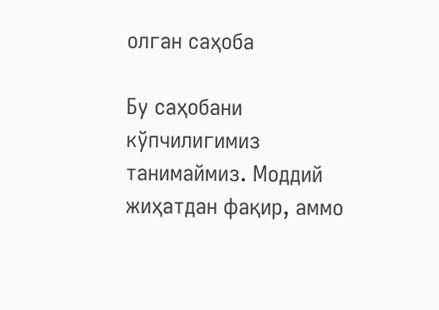олган саҳоба

Бу саҳобани кўпчилигимиз танимаймиз. Моддий жиҳатдан фақир, аммо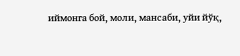иймонга бой, моли, мансаби, уйи йўқ,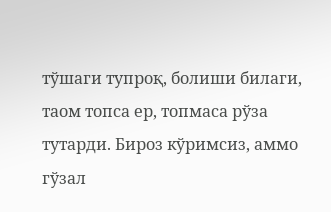тўшаги тупроқ, болиши билаги, таом топса ер, топмаса рўза тутарди. Бироз кўримсиз, аммо гўзал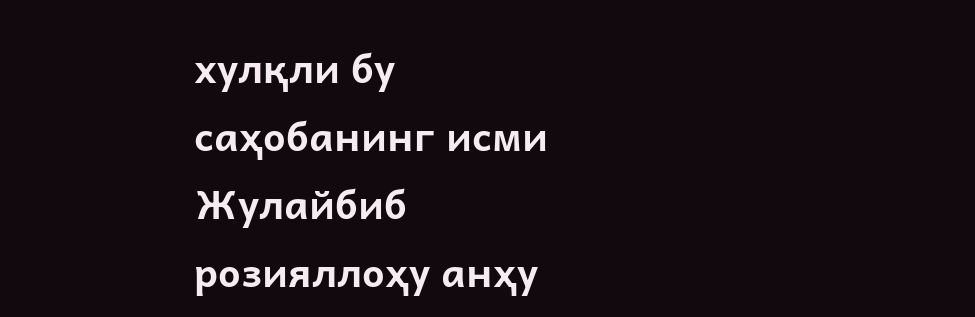хулқли бу саҳобанинг исми Жулайбиб розияллоҳу анҳу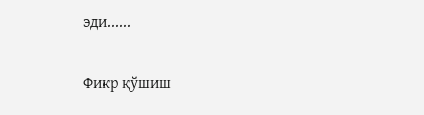эди......

Фикр қўшиш